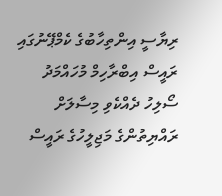ރިޔާސީ އިންތިހާބުގެ ކެމްޕޭނުގައި ރައީސް އިބްރާހިމް މުހައްމަދު ސޯލިހު ދެއްކެވި މިސާލަށް ރައްޔިތުންގެ މަޖިލީހުގެ ރައީސް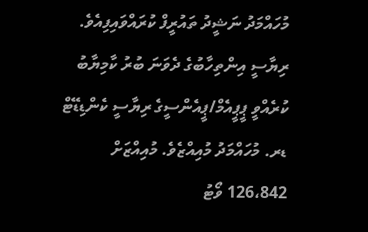މުހައްމަދު ނަޝީދު ތައުރީފް ކުރައްވައިފިއެވެ.
ރިޔާސީ އިންތިހާބުގެ ދެވަނަ ބުރު ކާމިޔާބު ކުރެއްވީ ޕީޕީއެމް/ޕީއެންސީގެ ރިޔާސީ ކެންޑިޑޭޓް ޑރ. މުހައްމަދު މުއިއްޒެވެ. މުއިއްޒަށް 126،842 ވޯޓު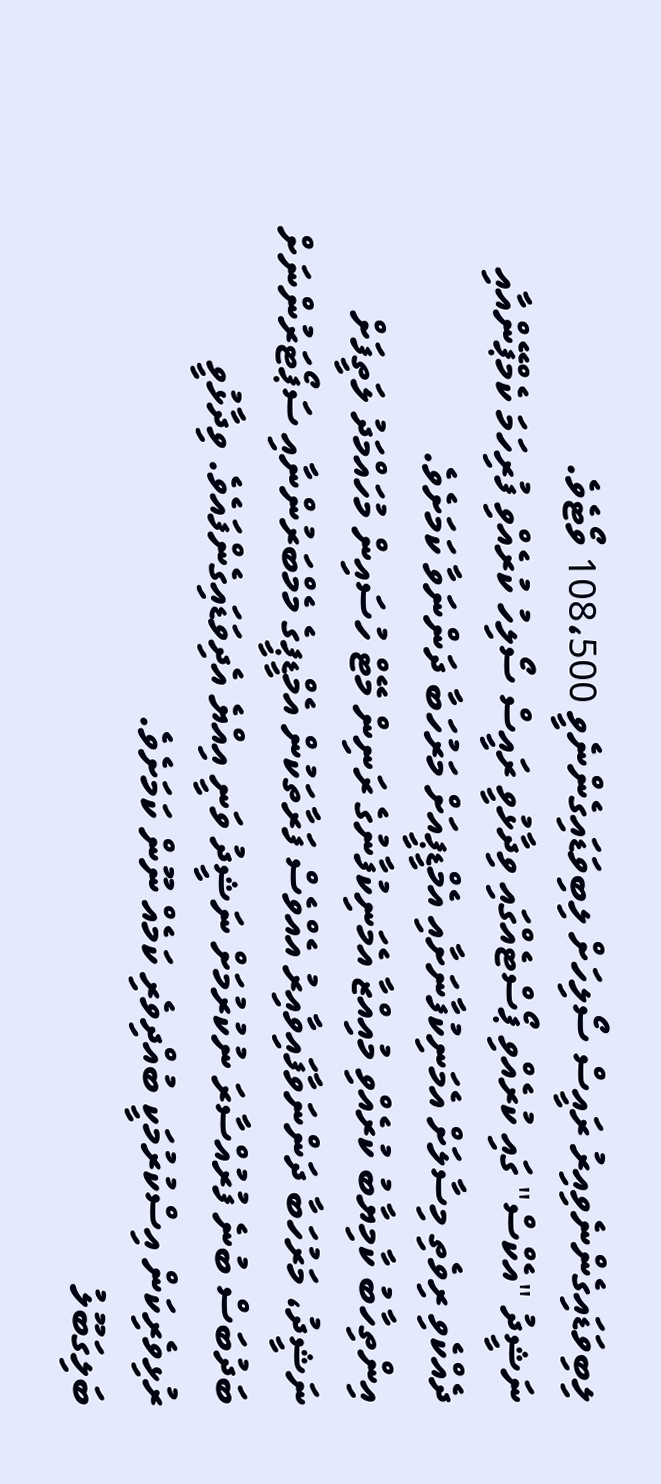ލިބިވަޑައިގެންނެވިއިރު ރައީސް ސޯލިހަށް ލިބިވަޑައިގެންނެވީ 108،500 ވޯޓެވެ.
ނަޝީދު "އެކްސް" ގައި ކުރެއްވި ޕޯސްޓެއްގައި ވިދާޅުވީ ރައީސް ސޯލިހު ކުރެއްވި ފުރިހަމަ ކެމްޕޭންއާއި ދެއްކެވި ރިވެތި މިސާލަށް އެމަނިކުފާނަށާއި އެމްޑީޕީއަށް މަރުހަބާ ދަންނަވާ ކަމަށެވެ.
އިންތިހާބު ކާމިޔާބު ކުރެއްވި މުއިއްޒާ އެމަނިކުފާނުގެ ރަނިން މޭޓް ހުސައިން މުހައްމަދު ލަތީފަށް ނަޝީދު، މަރުހަބާ ދަންނަވާފައިވާއިރު އެއްވެސް ފަރާތަކުން އެމްޑީޕީގެ މެމްބަރުންނާއި ސަޕޯޓަރުންނަށް ބަދުބަސް ބުނެ ފުރުއްސާރަ ނުކުރުމަށް ނަޝީދު ވަނީ އިއްޔެ އެދިވަޑައިގެންފައެވެ. ވިދާޅުވީ ރުޅިވެރިކަން އިސްކުރުމަކީ ބުއްދިވެރި ކަމެއް ނޫން ކަމަށެވެ.
ބަލިގަބޫލު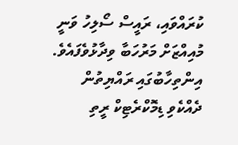ކުރައްވައި، ރައީސް ސޯލިހު ވަނީ މުއިއްޒަށް މަރުހަބާ ވިދާޅުވެފައެވެ. އިންތިހާބުގައި ރައްޔިތުން ދެއްކެވި ޑިމޮކްރެޓިކް ރީތި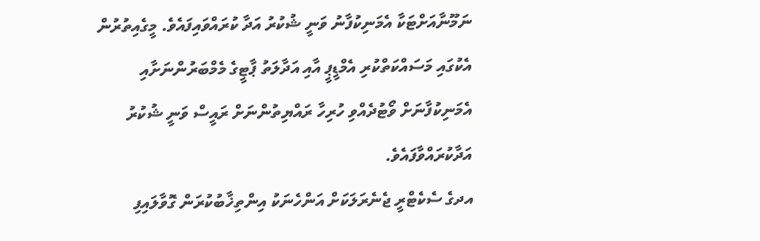ނަމޫނާއަށްޓަކާ އެމަނިކުފާނު ވަނީ ޝުކުރު އަދާ ކުރައްވައިފައެވެ. މީގެއިތުރުން އެކުގައި މަސައްކަތްކުރި އެމްޑީޕީ އާއި އަދާލަތު ޕާޓީގެ މެމްބަރުންނަށާއި އެމަނިކުފާނަށް ވޯޓުދެއްވި ހުރިހާ ރައްޔިތުންނަށް ރައީސް ވަނީ ޝުކުރު އަދާކުރައްވާފައެވެ.
އދގެ ސެކެޓްރީ ޖެނެރަލަކަށް އަންހެނަކު އިންތިޚާބުކުރަން ގޮވާލައިފި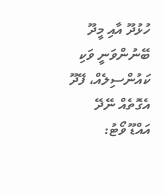ހުޅުދޫ އާއި މީދޫ ބޭނުންވަނީ ވަކި ކައުންސިލެއް، ފޭދޫ އެގޮތެއް ނޭދޭ
އައްޑޫ ވޯޓު: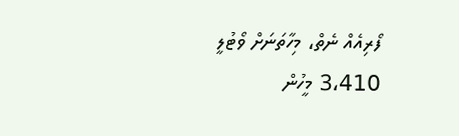ފޯރިއެއް ނެތް، މިހާތަނަށް ވޯޓުލީ 3،410 މީހުން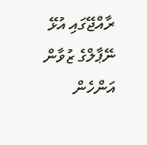ރާއްޖޭގައި އުޅޭ ނޭޕާލްގެ ޒުވާން އަންހެން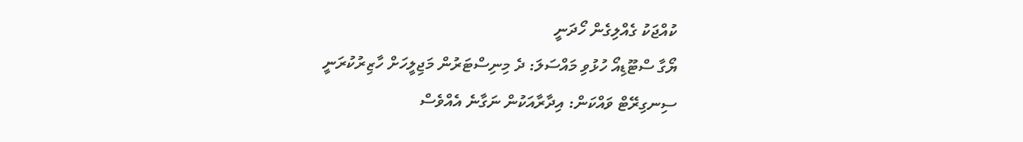ކުއްޖަކު ގެއްލިގެން ހޯދަނީ
ޔޯގާ ސްޓޫޑިއޯ ހުޅުވި މައްސަލަ: ދެ މިނިސްޓަރުން މަޖިލީހަށް ހާޒިރުކުރަނީ
ސިނގިރޭޓް ވައްކަން: އިދާރާއަކުން ނަގާނެ އެއްވެސް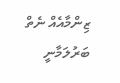ޒިންމާއެއް ނެތް
ބަރުލަމާނީ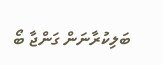ބަލިކުރާނަން ގަންޖާ ބޯ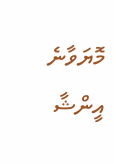މޮޔަވާނެ އީންޝާ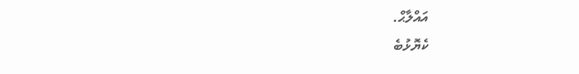އައްލާޙް.
ކެޔޮޅުބެ